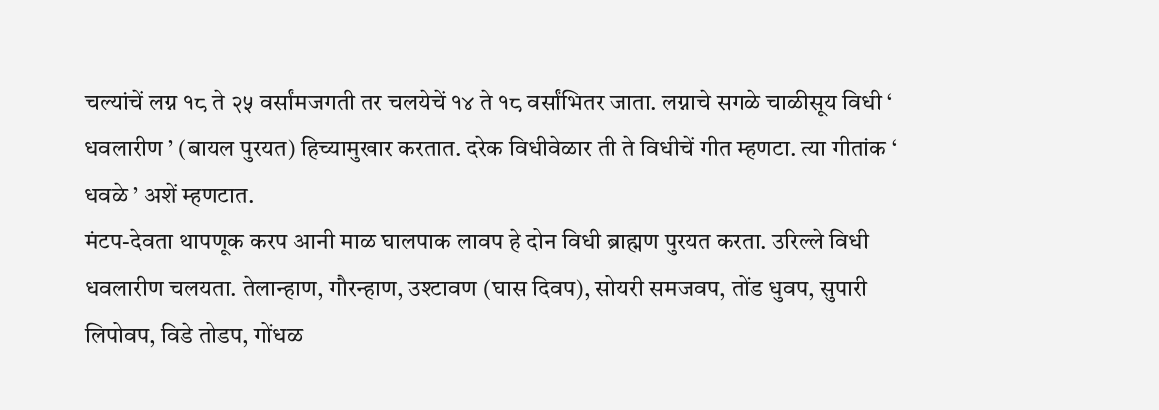चल्यांचें लग्न १८ ते २५ वर्सांमजगती तर चलयेचें १४ ते १८ वर्सांभितर जाता. लग्नाचे सगळे चाळीसूय विधी ‘ धवलारीण ’ (बायल पुरयत) हिच्यामुखार करतात. दरेक विधीवेळार ती ते विधीचें गीत म्हणटा. त्या गीतांक ‘ धवळे ’ अशें म्हणटात.
मंटप-देवता थापणूक करप आनी माळ घालपाक लावप हे दोन विधी ब्राह्मण पुरयत करता. उरिल्ले विधी धवलारीण चलयता. तेलान्हाण, गौरन्हाण, उश्टावण (घास दिवप), सोयरी समजवप, तोंड धुवप, सुपारी लिपोवप, विडे तोडप, गोंधळ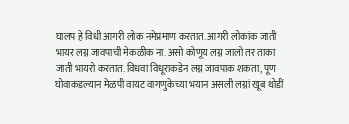घालप हे विधी आगरी लोक नमेप्रमाण करतात. आगरी लोकांक जाती भायर लग्न जावपाची मेकळीक ना. असो कोणूय लग्न जालो तर ताका जाती भायरो करतात. विधवा विधूराकडेन लग्न जावपाक शकता, पूण घोवाकडल्यान मेळपी वायट वागणुकेच्या भयान असली लग्नां खूब थोडीं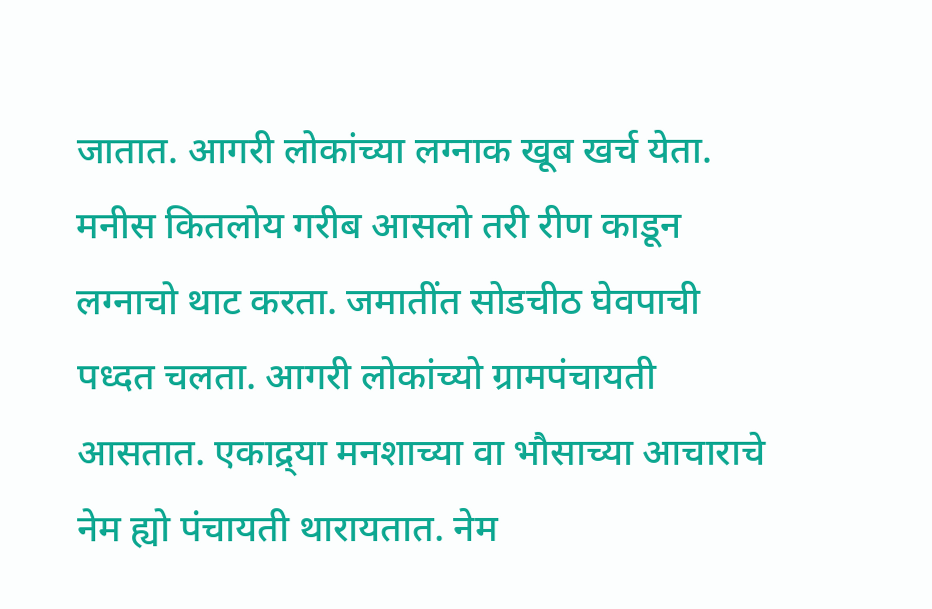जातात. आगरी लोकांच्या लग्नाक खूब खर्च येता. मनीस कितलोय गरीब आसलो तरी रीण काडून लग्नाचो थाट करता. जमातींत सोडचीठ घेवपाची पध्दत चलता. आगरी लोकांच्यो ग्रामपंचायती आसतात. एकाद्र्या मनशाच्या वा भौसाच्या आचाराचे नेम ह्यो पंचायती थारायतात. नेम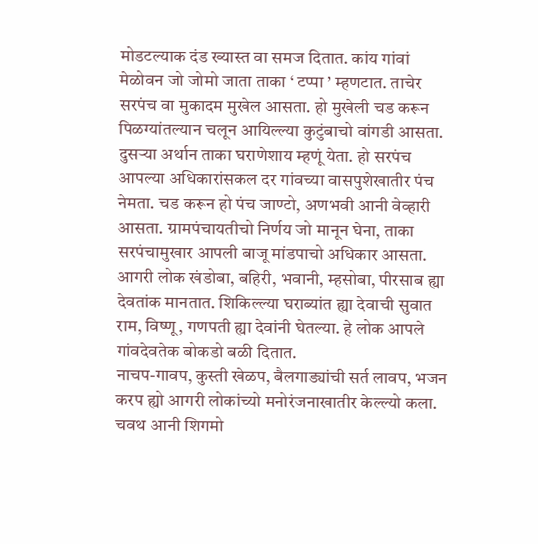मोडटल्याक दंड ख्यास्त वा समज दितात. कांय गांवां मेळोवन जो जोमो जाता ताका ‘ टप्पा ’ म्हणटात. ताचेर सरपंच वा मुकादम मुखेल आसता. हो मुखेली चड करून पिळग्यांतल्यान चलून आयिल्ल्या कुटुंबाचो वांगडी आसता. दुसऱ्या अर्थान ताका घराणेशाय म्हणूं येता. हो सरपंच आपल्या अधिकारांसकल दर गांवच्या वासपुशेखातीर पंच नेमता. चड करून हो पंच जाण्टो, अणभवी आनी वेव्हारी आसता. ग्रामपंचायतीचो निर्णय जो मानून घेना, ताका सरपंचामुखार आपली बाजू मांडपाचो अधिकार आसता.
आगरी लोक खंडोबा, बहिरी, भवानी, म्हसोबा, पीरसाब ह्या देवतांक मानतात. शिकिल्ल्या घराब्यांत ह्या देवाची सुवात राम, विष्णू, गणपती ह्या देवांनी घेतल्या. हे लोक आपले गांवदेवतेक बोकडो बळी दितात.
नाचप-गावप, कुस्ती खेळप, बैलगाड्यांची सर्त लावप, भजन करप ह्यो आगरी लोकांच्यो मनोरंजनाखातीर केल्ल्यो कला. चवथ आनी शिगमो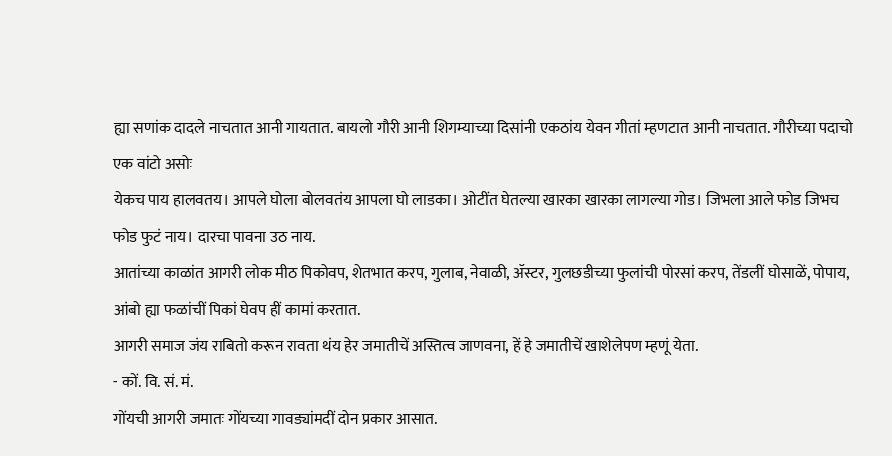ह्या सणांक दादले नाचतात आनी गायतात. बायलो गौरी आनी शिगम्याच्या दिसांनी एकठांय येवन गीतां म्हणटात आनी नाचतात. गौरीच्या पदाचो एक वांटो असोः
येकच पाय हालवतय। आपले घोला बोलवतंय आपला घो लाडका। ओटींत घेतल्या खारका खारका लागल्या गोड। जिभला आले फोड जिभच फोड फुटं नाय। दारचा पावना उठ नाय.
आतांच्या काळांत आगरी लोक मीठ पिकोवप, शेतभात करप, गुलाब, नेवाळी, ॲस्टर, गुलछडीच्या फुलांची पोरसां करप, तेंडलीं घोसाळें, पोपाय, आंबो ह्या फळांचीं पिकां घेवप हीं कामां करतात.
आगरी समाज जंय राबितो करून रावता थंय हेर जमातीचें अस्तित्व जाणवना, हें हे जमातीचें खाशेलेपण म्हणूं येता.
- कों. वि. सं. मं.
गोंयची आगरी जमातः गोंयच्या गावड्यांमदीं दोन प्रकार आसात.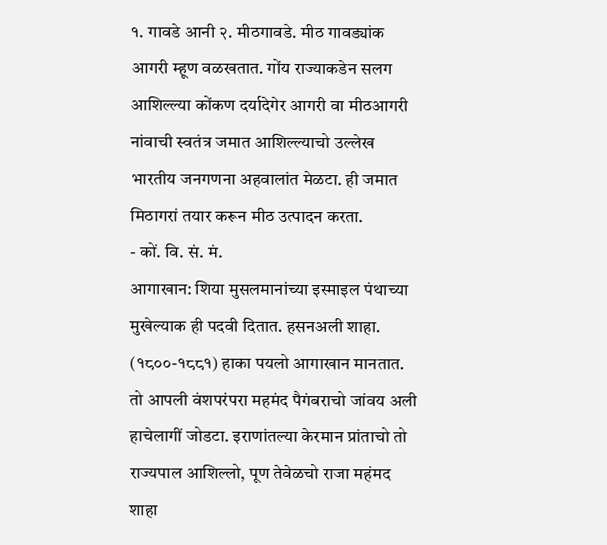१. गावडे आनी २. मीठगावडे. मीठ गावड्यांक आगरी म्हूण वळखतात. गोंय राज्याकडेन सलग आशिल्ल्या कोंकण दर्यादेगेर आगरी वा मीठआगरी नांवाची स्वतंत्र जमात आशिल्ल्याचो उल्लेख भारतीय जनगणना अहवालांत मेळटा. ही जमात मिठागरां तयार करून मीठ उत्पादन करता.
- कों. वि. सं. मं.
आगाखान: शिया मुसलमानांच्या इस्माइल पंथाच्या मुखेल्याक ही पदवी दितात. हसनअली शाहा. (१८००-१८८१) हाका पयलो आगाखान मानतात. तो आपली वंशपरंपरा महमंद पैगंबराचो जांवय अली हाचेलागीं जोडटा. इराणांतल्या केरमान प्रांताचो तो राज्यपाल आशिल्लो, पूण तेवेळचो राजा महंमद शाहा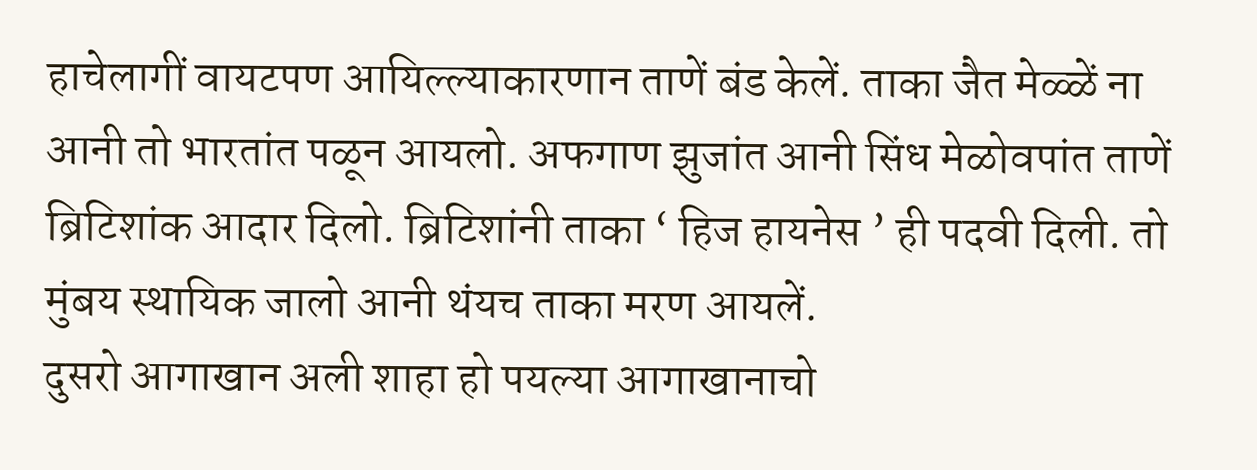हाचेलागीं वायटपण आयिल्ल्याकारणान ताणें बंड केलें. ताका जैत मेळ्ळें ना आनी तो भारतांत पळून आयलो. अफगाण झुजांत आनी सिंध मेळोवपांत ताणें ब्रिटिशांक आदार दिलो. ब्रिटिशांनी ताका ‘ हिज हायनेस ’ ही पदवी दिली. तो मुंबय स्थायिक जालो आनी थंयच ताका मरण आयलें.
दुसरो आगाखान अली शाहा हो पयल्या आगाखानाचो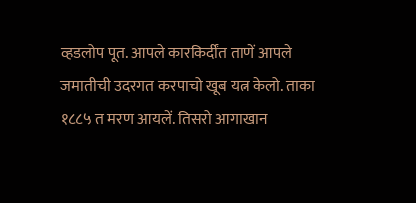व्हडलोप पूत. आपले कारकिर्दींत ताणें आपले जमातीची उदरगत करपाचो खूब यत्न केलो. ताका १८८५ त मरण आयलें. तिसरो आगाखान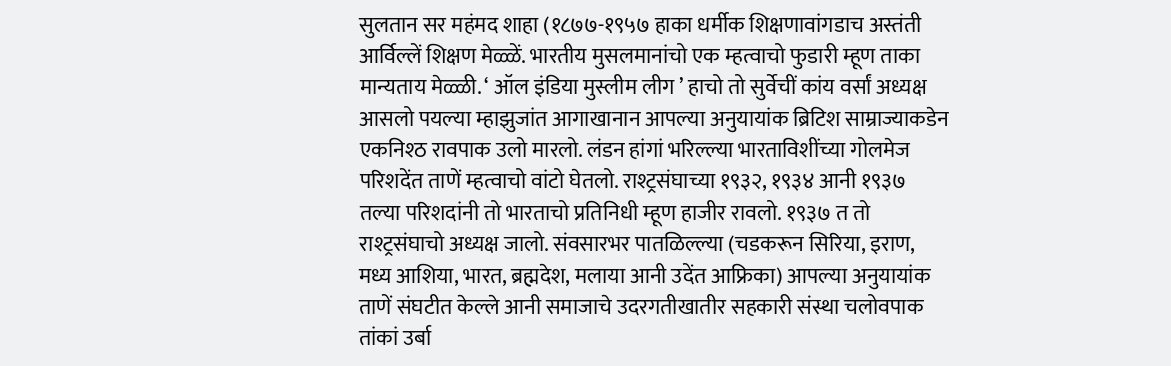सुलतान सर महंमद शाहा (१८७७-१९५७ हाका धर्मीक शिक्षणावांगडाच अस्तंती आर्विल्लें शिक्षण मेळ्ळें. भारतीय मुसलमानांचो एक म्हत्वाचो फुडारी म्हूण ताका मान्यताय मेळ्ळी. ‘ ऑल इंडिया मुस्लीम लीग ’ हाचो तो सुर्वेचीं कांय वर्सां अध्यक्ष आसलो पयल्या म्हाझुजांत आगाखानान आपल्या अनुयायांक ब्रिटिश साम्राज्याकडेन एकनिश्ठ रावपाक उलो मारलो. लंडन हांगां भरिल्ल्या भारताविशींच्या गोलमेज परिशदेंत ताणें म्हत्वाचो वांटो घेतलो. राश्ट्रसंघाच्या १९३२, १९३४ आनी १९३७ तल्या परिशदांनी तो भारताचो प्रतिनिधी म्हूण हाजीर रावलो. १९३७ त तो राश्ट्रसंघाचो अध्यक्ष जालो. संवसारभर पातळिल्ल्या (चडकरून सिरिया, इराण, मध्य आशिया, भारत, ब्रह्मदेश, मलाया आनी उदेंत आफ्रिका) आपल्या अनुयायांक ताणें संघटीत केल्ले आनी समाजाचे उदरगतीखातीर सहकारी संस्था चलोवपाक तांकां उर्बा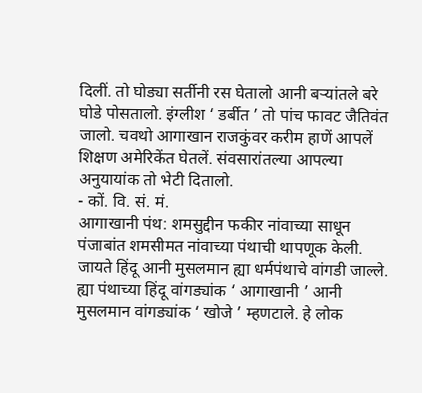दिलीं. तो घोड्या सर्तीनी रस घेतालो आनी बऱ्यांतले बरे घोडे पोसतालो. इंग्लीश ‘ डर्बीत ’ तो पांच फावट जैतिवंत जालो. चवथो आगाखान राजकुंवर करीम हाणें आपलें शिक्षण अमेरिकेंत घेतलें. संवसारांतल्या आपल्या अनुयायांक तो भेटी दितालो.
- कों. वि. सं. मं.
आगाखानी पंथ: शमसुद्दीन फकीर नांवाच्या साधून पंजाबांत शमसीमत नांवाच्या पंथाची थापणूक केली. जायते हिंदू आनी मुसलमान ह्या धर्मपंथाचे वांगडी जाल्ले. ह्या पंथाच्या हिंदू वांगड्यांक ‘ आगाखानी ’ आनी मुसलमान वांगड्यांक ‘ खोजे ’ म्हणटाले. हे लोक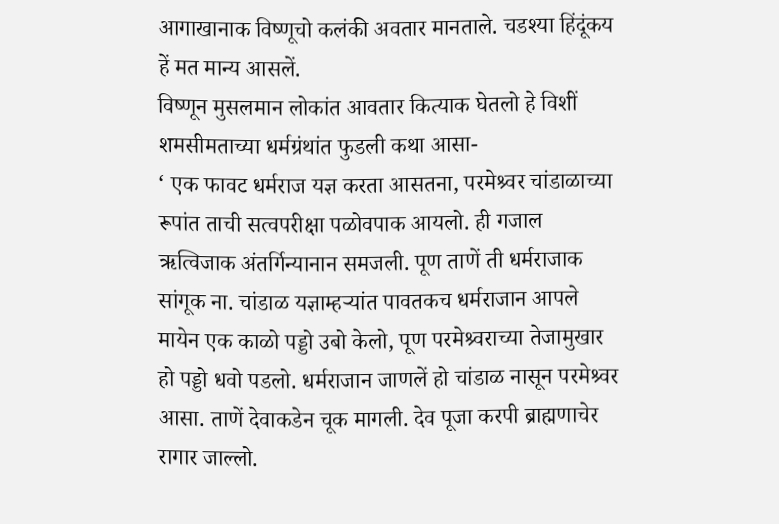आगाखानाक विष्णूचो कलंकी अवतार मानताले. चडश्या हिंदूंकय हें मत मान्य आसलें.
विष्णून मुसलमान लोकांत आवतार कित्याक घेतलो हे विशीं शमसीमताच्या धर्मग्रंथांत फुडली कथा आसा-
‘ एक फावट धर्मराज यज्ञ करता आसतना, परमेश्र्वर चांडाळाच्या रूपांत ताची सत्वपरीक्षा पळोवपाक आयलो. ही गजाल ऋत्विजाक अंतर्गिन्यानान समजली. पूण ताणें ती धर्मराजाक सांगूक ना. चांडाळ यज्ञाम्हऱ्यांत पावतकच धर्मराजान आपले मायेन एक काळो पड्डो उबो केलो, पूण परमेश्र्वराच्या तेजामुखार हो पड्डो धवो पडलो. धर्मराजान जाणलें हो चांडाळ नासून परमेश्र्वर आसा. ताणें देवाकडेन चूक मागली. देव पूजा करपी ब्राह्मणाचेर रागार जाल्लो.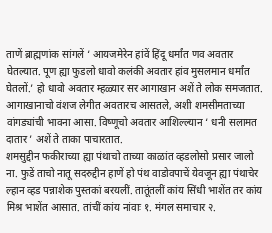ताणें ब्राह्मणांक सांगलें ‘ आयजमेरेन हांवें हिंदू धर्मांत णव अवतार घेतल्यात. पूण ह्या फुडलो धावो कलंकी अवतार हांव मुसलमान धर्मांत घेतलों.’ हो धावो अवतार म्हळ्यार सर आगाखान अशें ते लोक समजतात. आगाखानाचो वंशज लेगीत अवतारच आसतले, अशी शमसीमताच्या वांगड्यांची भावना आसा. विष्णूचो अवतार आशिल्ल्यान ‘ धनी सलामत दातार ’ अशें ते ताका पाचारतात.
शमसुद्दीन फकीराच्या ह्या पंथाचो ताच्या काळांत व्हडलोसो प्रसार जालो ना. फुडें ताचो नातू सदरुद्दीन हाणें हो पंथ वाडोवपाचें येवजून ह्या पंथाचेर ल्हान व्हड पन्नाशेक पुस्तकां बरयलीं. तातूंतलीं कांय सिंधी भाशेंत तर कांय मिश्र भाशेंत आसात. तांचीं कांय नांवाः १. मंगल समाचार २.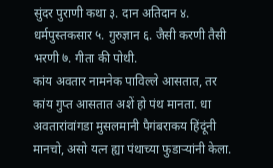सुंदर पुराणी कथा ३. दान अतिदान ४. धर्मपुस्तकसार ५. गुरुज्ञान ६. जैसी करणी तैसी भरणी ७. गीता की पोथी.
कांय अवतार नामनेक पाविल्ले आसतात, तर कांय गुप्त आसतात अशें हो पंथ मानता. धा अवतारांवांगडा मुसलमानी पैगंबराकय हिंदूंनी मानचो, असो यत्न ह्या पंथाच्या फुडाऱ्यांनी केला.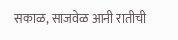सकाळ, साजवेळ आनी रातीची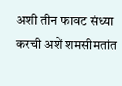अशी तीन फावट संध्या करची अशें शमसीमतांत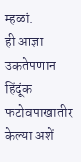म्हळां.
ही आज्ञा उकतेपणान हिंदूंक फटोवपाखातीर केल्या अशें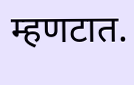म्हणटात.